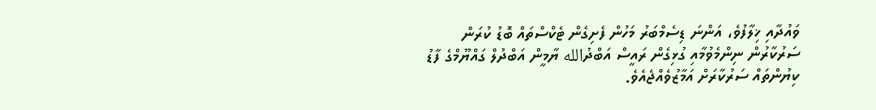ވައުދާއި ޚިލާފުވެ، އަންނަ ޑިސެމްބަރު މަހުން ފެށިގެން ޓެކްސްތައް ބޮޑު ކުރަން ސަރުކާރުން ނިންމެވުމާއި ގުޅިގެން ރައީސް އަބްދުالله ޔާމީން އަބްދުލް ގައްޔޫމްގެ ފާޑު ކިޔުންތައް ސަރުކާރަށް އަމާޒުވެއްޖެއެވެ.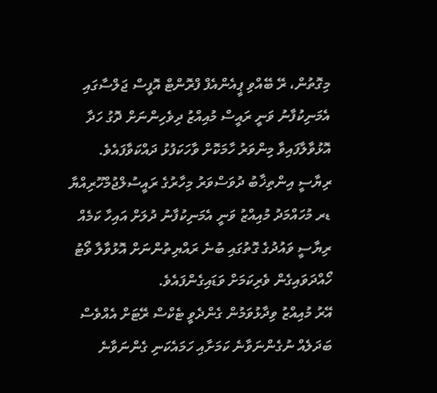މިގޮތުން، ރޭ ބޭއްވި ޕީއެންއެފް ފްރޮންޓް އޮފީސް ޖަލްސާގައި އެމަނިކުފާނު ވަނީ ރައީސް މުއިއްޒު ދިވެހިންނަށް ދޮގު ހަދާ އޮޅުވާލާފައިވާ މިންވަރު ހާމަކޮށް ވާހަކަފުޅު ދައްކަވާފައެވެ.
ރިޔާސީ އިންތިޚާބު ދުވަސްވަރު މިހާރުގެ ރައީސުލްޖުމްހޫރިއްޔާ ޑރ މުހައްމަދު މުއިއްޒު ވަނީ އެމަނިކުފާނު ދުލަށް އައިހާ ކަމެއް ރިޔާސީ ވައުދުގެ ގޮތުގައި ބުނެ ރައްޔިތުންނަށް އޮޅުވާލާ ވޯޓު ހޯއްދަވައިގެން ވެރިކަމަށް ވަޑައިގެންފައެވެ.
އޭރު މުއިއްޒު ވިދާޅުވަމުން ގެންދެވީ ޓެކްސް ރޭޓަށް އެއްވެސް ބަދަލެއް ނުގެންނަވާނެ ކަމަށާއި ހަމައެކަނި ގެންނަވާނެ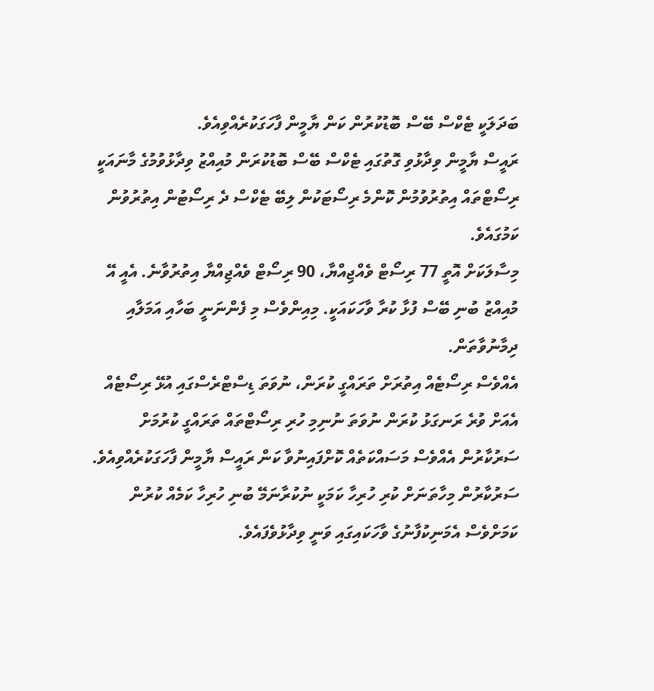ބަދަލަކީ ޓެކްސް ބޭސް ބޮޑުކުރުން ކަން ޔާމީން ފާހަގަކުރެއްވިއެވެ.
ރައީސް ޔާމީން ވިދާޅުވި ގޮތުގައި ޓެކްސް ބޭސް ބޮޑުކުރަން މުއިއްޒު ވިދާޅުވުމުގެ މާނައަކީ ރިސޯޓްތައް އިތުރުވުމުން ކޮންމެ ރިސޯޓަކުން ލިބޭ ޓެކްސް ދެ ރިސޯޓުން އިތުރުވުން ކަމުގައެވެ.
މިސާލަކަށް އޮތީ 77 ރިސޯޓް ވެއްޖިއްޔާ، 90 ރިސޯޓް ވެއްޖިއްޔާ އިތުރުވާނެ. އެއީ އޭ މުއިއްޒު ބުނި ބޭސް ފުޅާ ކުރާ ވާހަކައަކީ. މިއިންވެސް މި ފެންނަނީ ބަހާއި އަމަލާއި ދިމާނުވާތަން.
އެއްވެސް ރިސޯޓެއް އިތުރަށް ތަރައްގީ ކުރަން، ނުވަތަ ޑިސްޓްރެސްގައި އުޅޭ ރިސޯޓެއް އެއަށް ވުރެ ރަނގަޅު ކުރަން ނުވަތަ ނުނިމި ހުރި ރިސޯޓްތައް ތަރައްގީ ކުރުމަށް ސަރުކާރުން އެއްވެސް މަސައްކަތެއް ކޮށްފައިނުވާ ކަން ރައީސް ޔާމީން ފާހަގަކުރެއްވިއެވެ.
ސަރުކާރުން މިހާތަނަށް ކުރި ހުރިހާ ކަމަކީ ނުކުރާނަމޭ ބުނި ހުރިހާ ކަމެއް ކުރުން ކަމަށްވެސް އެމަނިކުފާނުގެ ވާހަކައިގައި ވަނީ ވިދާޅުވެފައެވެ.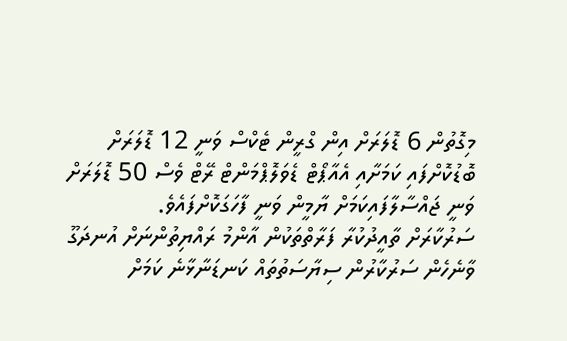މިގޮތުން 6 ޑޮލަރަށް އިން ގްރީން ޓެކްސް ވަނީ 12 ޑޮލަރަށް ބޮޑުކޮށްފައި ކަމަށާއި އެއާޕޯޓް ޑެވަލޮޕްމަންޓް ރޭޓް ވެސް 50 ޑޮލަރަށް ވަނީ ޖައްސާލާފައިކަމަށް ޔާމީން ވަނީ ފާހަގަކޮށްފައެވެ.
ސަރުކާރަށް ތާއީދުކުރާ ފަރާތްތަކުން އާންމު ރައްޔިތުންނަށް އުނދަގޫ ވާނެހެން ސަރުކާރުން ސިޔާސަތުތައް ކަނޑަނާޅާނެ ކަމަށް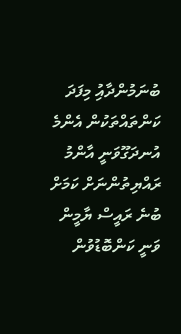ބުނަމުންދާއިު މިފަދަ ކަންތައްތަކުން އެންމެ އުނދަގޫވަނީ އާންމު ރައްޔިތުންނަށް ކަމަށް ބުނެ ރައީސް ޔާމީން ވަނީ ކަންބޮޑުވުން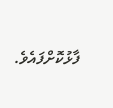ފާޅުކޮށްފައެވެ.